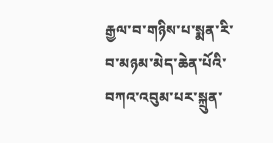རྒྱལ་བ་གཉིས་པ་སྨན་རི་བ་མཉམ་མེད་ཆེན་པོའི་བཀའ་འབུམ་པར་སྐྲུན་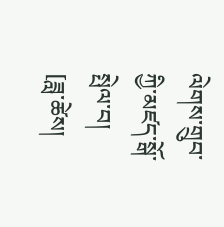ལེགས་གྲུབ་ཀྱི་མཛད་སྒོ་སྤེལ་བ།
[ཟླ་ཚེས།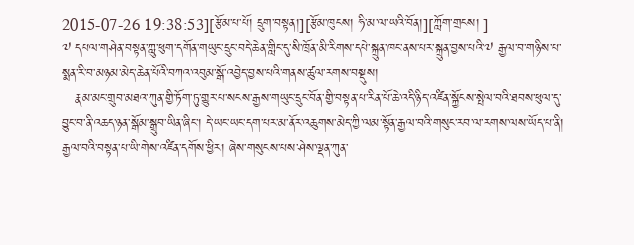2015-07-26 19:38:53][རྩོམ་པ་པོ། དྲུག་བསྟན།][རྩོམ་ཁུངས། ཧི་མ་ལ་ཡའི་བོན།][ཀློག་གྲངས། ]
༧ དཔལ་གཤེན་བསྟན་ཀླུ་ཕུག་དགོན་གཡུང་དྲུང་བདེ་ཆེན་གླིང་དུ་སི་ཁྲོན་མི་རིགས་དཔེ་སྐྲུན་ཁང་ནས་པར་སྐྲུན་བྱས་པའི་༧ རྒྱལ་བ་གཉིས་པ་སྨན་རི་བ་མཉམ་མེད་ཆེན་པོའི་བཀའ་འབུམ་སྒོ་འབྱེད་བྱས་པའི་གནས་ཚུལ་རགས་བསྡུས།
   རྣམ་མང་གྲུབ་མཐའ་ཀུན་གྱི་ཏོག་ཏུ་གྱུར་པ་སངས་རྒྱས་གཡུང་དྲུང་བོན་གྱི་བསྟན་པ་རིན་པོ་ཆེ་འདི་ཉིད་འཛིན་སྐྱོངས་སྤེལ་བའི་ཐབས་ཕུལ་དུ་བྱུང་བ་ནི་འཆད་ཉན་སྒོམ་སྒྲུབ་ཡིན་ཞིང་། དེ་ཡང་ཡང་དག་པར་མ་ནོར་འཆུགས་མེད་ཀྱི་ལམ་སྟོན་རྒྱལ་བའི་གསུང་རབ་ལ་རགས་ལས་ཡོད་པ་ནི། རྒྱལ་བའི་བསྟན་པ་ཡི་གེས་འཛིན་དགོས་ཕྱིར། ཞེས་གསུངས་པས་ཤེས་ལྡན་ཀུན་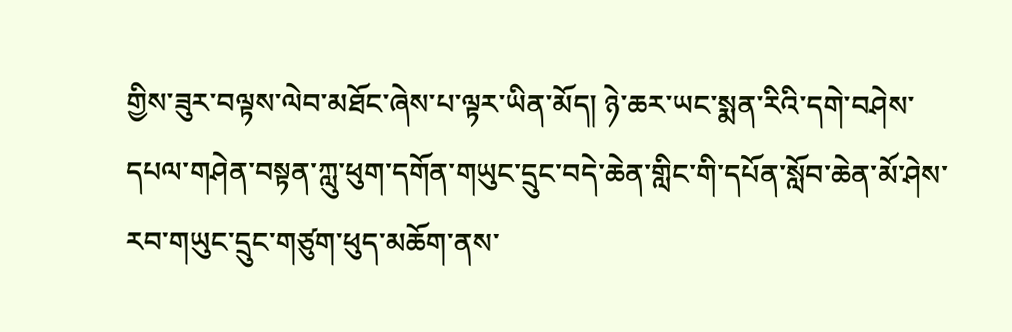གྱིས་ཟུར་བལྟས་ལེབ་མཐོང་ཞེས་པ་ལྟར་ཡིན་མོད། ཉེ་ཆར་ཡང་སྨན་རིའི་དགེ་བཤེས་དཔལ་གཤེན་བསྟན་ཀླུ་ཕུག་དགོན་གཡུང་དྲུང་བདེ་ཆེན་གླིང་གི་དཔོན་སློབ་ཆེན་མོ་ཤེས་རབ་གཡུང་དྲུང་གཙུག་ཕུད་མཆོག་ནས་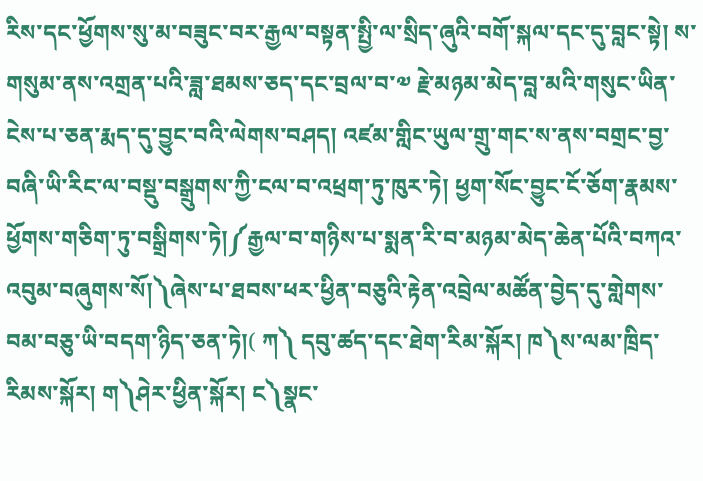རིས་དང་ཕྱོགས་སུ་མ་བཟུང་བར་རྒྱལ་བསྟན་སྤྱི་ལ་སྲིད་ཞུའི་བགོ་སྐལ་དང་དུ་བླང་སྟེ། ས་གསུམ་ནས་འགྲན་པའི་ཟླ་ཐམས་ཅད་དང་བྲལ་བ་༧ རྗེ་མཉམ་མེད་བླ་མའི་གསུང་ཡིན་ངེས་པ་ཅན་རྨད་དུ་བྱུང་བའི་ལེགས་བཤད། འཛམ་གླིང་ཡུལ་གྲུ་གང་ས་ནས་བགྲང་བྱ་བཞི་ཡི་རིང་ལ་བསྡུ་བསྒྲུགས་ཀྱི་ངལ་བ་འཕྲག་ཏུ་ཁུར་ཏེ། ཕྱག་སོང་བྱུང་ངོ་ཅོག་རྣམས་ཕྱོགས་གཅིག་ཏུ་བསྒྲིགས་ཏེ།༼རྒྱལ་བ་གཉིས་པ་སྨན་རི་བ་མཉམ་མེད་ཆེན་པོའི་བཀའ་འབུམ་བཞུགས་སོ།༽ཞེས་པ་ཐབས་ཕར་ཕྱིན་བཅུའི་རྟེན་འབྲེལ་མཚོན་བྱེད་དུ་གླེགས་བམ་བཅུ་ཡི་བདག་ཉིད་ཅན་ཏེ།( ཀ༽ དབུ་ཚད་དང་ཐེག་རིམ་སྐོར། ཁ༽ས་ལམ་ཁྲིད་རིམས་སྐོར། ག༽ཤེར་ཕྱིན་སྐོར། ང༽སྣང་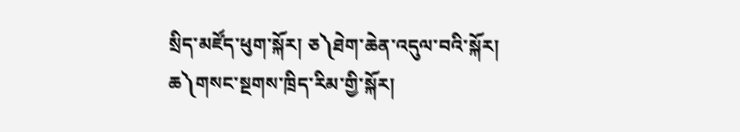སྲིད་མཛོད་ཕུག་སྐོར། ཅ༽ཐེག་ཆེན་འདུལ་བའི་སྐོར། ཆ༽གསང་སྔགས་ཁྲིད་རིམ་གྱི་སྐོར།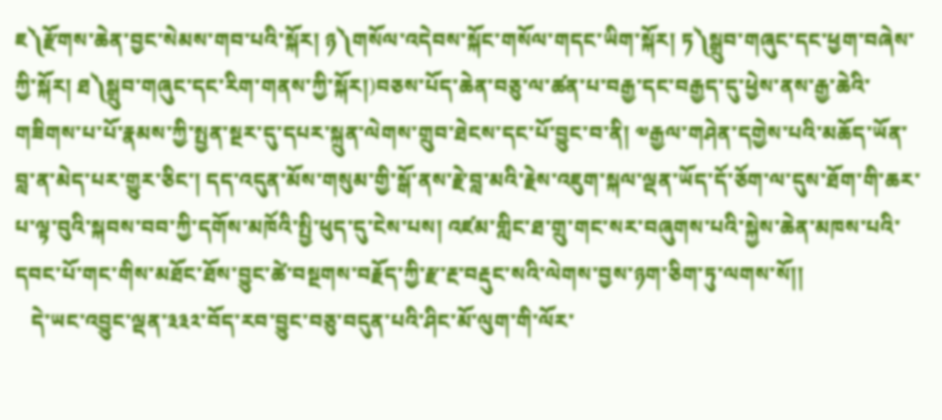ཇ༽རྫོགས་ཆེན་བྱང་སེམས་གབ་པའི་སྐོར། ཉ༽གསོལ་འདེབས་སྐོང་གསོལ་གདང་ཡིག་སྐོར། ཏ༽སྒྲུབ་གཞུང་དང་ཕྱག་བཞེས་ཀྱི་སྐོར། ཐ༽སྒྲུབ་གཞུང་དང་རིག་གནས་ཀྱི་སྐོར།)བཅས་པོད་ཆེན་བཅུ་ལ་ཚན་པ་བརྒྱ་དང་བརྒྱད་དུ་ཕྱེས་ནས་རྒྱ་ཆེའི་གཟིགས་པ་པོ་རྣམས་ཀྱི་སྤྱན་སྔར་དུ་དཔར་སྐྲུན་ལེགས་གྲུབ་ཐེངས་དང་པོ་བྱུང་བ་ནི། ༧རྒྱལ་གཤེན་དགྱེས་པའི་མཆོད་ཡོན་བླ་ན་མེད་པར་གྱུར་ཅིང་། དད་འདུན་མོས་གསུམ་གྱི་སྒོ་ནས་རྗེ་བླ་མའི་རྗེས་འཇུག་སྐལ་ལྡན་ཡོད་དོ་ཅོག་ལ་དུས་ཐོག་གི་ཆར་པ་ལྟ་བུའི་སྐབས་བབ་ཀྱི་དགོས་མཁོའི་སྤྱི་ཕུད་དུ་ངེས་པས། འཛམ་གླིང་ཐ་གྲུ་གང་སར་བཞུགས་པའི་སྐྱེས་ཆེན་མཁས་པའི་དབང་པོ་གང་གིས་མཐོང་ཐོས་བྱུང་ཚེ་བསྔགས་བརྗོད་ཀྱི་རྫ་རྔ་བརྡུང་སའི་ལེགས་བྱས་ཉག་ཅིག་ཏུ་ལགས་སོ།།
   དེ་ཡང་འབྱུང་ལྡན་༣༣༢་བོད་རབ་བྱུང་བཅུ་བདུན་པའི་ཤིང་མོ་ལུག་གི་ལོར་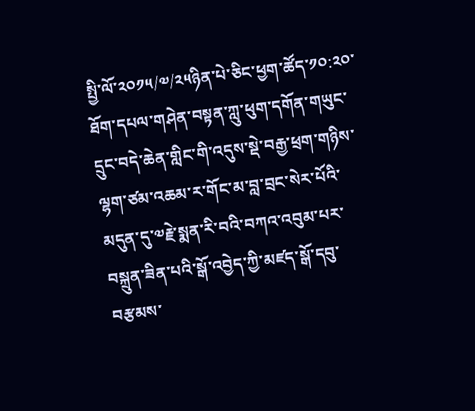སྤྱི་ལོ་༢༠༡༥/༧/༢༥ཉིན་པེ་ཅིང་ཕྱག་ཚོད་༡༠:༢༠་ཐོག་དཔལ་གཤེན་བསྟན་ཀླུ་ཕུག་དགོན་གཡུང་དྲུང་བདེ་ཆེན་གླིང་གི་འདུས་སྡེ་བརྒྱ་ཕྲག་གཉིས་ལྷག་ཙམ་འཆམ་ར་གོང་མ་བླ་བྲང་སེར་པོའི་མདུན་དུ་༧རྗེ་སྨན་རི་བའི་བཀའ་འབུམ་པར་བསྐྲུན་ཟིན་པའི་སྒོ་འབྱེད་ཀྱི་མཛད་སྒོ་དབུ་བརྩམས་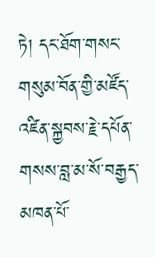ཏེ། དང་ཐོག་གསང་གསུམ་བོན་གྱི་མཛོད་འཛིན་སྐྱབས་རྗེ་དཔོན་གསས་བླ་མ་སོ་བརྒྱད་མཁན་པོ་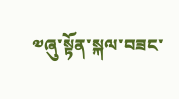༧ཞུ་སྟོན་སྐལ་བཟང་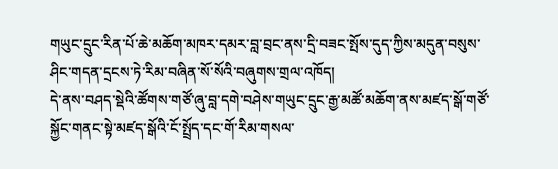གཡུང་དྲུང་རིན་པོ་ཆེ་མཆོག་མཁར་དམར་བླ་བྲང་ནས་དྲི་བཟང་སྤོས་དུད་ཀྱིས་མདུན་བསུས་ཤིང་གདན་དྲངས་ཏེ་རིམ་བཞིན་སོ་སོའི་བཞུགས་གྲལ་འཁོད།
དེ་ནས་བཤད་སྡེའི་ཚོགས་གཙོ་ཞུ་བླ་དགེ་བཤེས་གཡུང་དྲུང་རྒྱ་མཚོ་མཆོག་ནས་མཛད་སྒོ་གཙོ་སྐྱོང་གནང་སྟེ་མཛད་སྒོའི་ངོ་སྤྲོད་དང་གོ་རིམ་གསལ་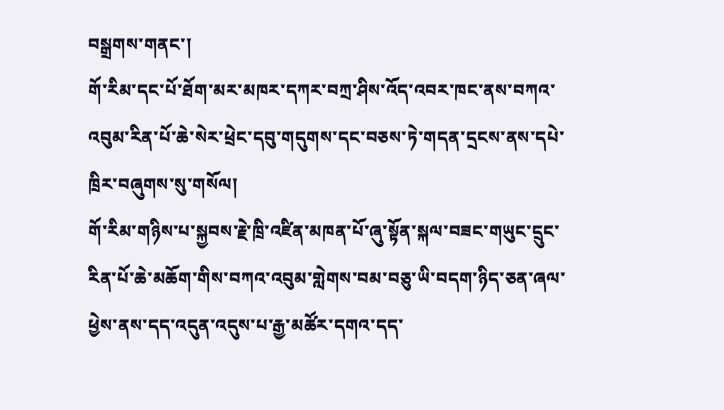བསྒྲགས་གནང་།
གོ་རིམ་དང་པོ་ཐོག་མར་མཁར་དཀར་བཀྲ་ཤིས་འོད་འབར་ཁང་ནས་བཀའ་འབུམ་རིན་པོ་ཆེ་སེར་ཕྲེང་དབུ་གདུགས་དང་བཅས་ཏེ་གདན་དྲངས་ནས་དཔེ་ཁྲིར་བཞུགས་སུ་གསོལ།
གོ་རིམ་གཉིས་པ་སྐྱབས་རྗེ་ཁྲི་འཛིན་མཁན་པོ་ཞུ་སྟོན་སྐལ་བཟང་གཡུང་དྲུང་རིན་པོ་ཆེ་མཆོག་གིས་བཀའ་འབུམ་གླེགས་བམ་བཅུ་ཡི་བདག་ཉིད་ཅན་ཞལ་ཕྱེས་ནས་དད་འདུན་འདུས་པ་རྒྱ་མཚོར་དགའ་དད་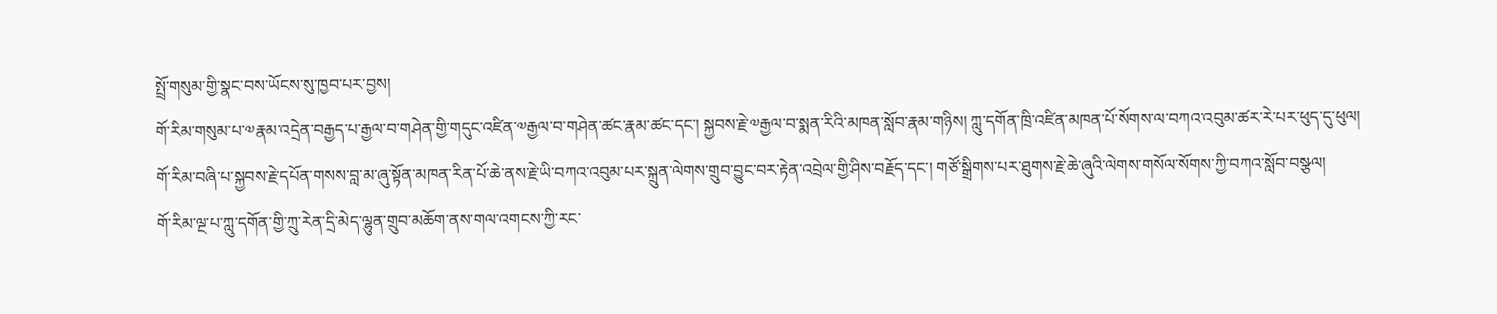སྤྲོ་གསུམ་གྱི་སྣང་བས་ཡོངས་སུ་ཁྱབ་པར་བྱས།
གོ་རིམ་གསུམ་པ་༧རྣམ་འདྲེན་བརྒྱད་པ་རྒྱལ་བ་གཤེན་གྱི་གདུང་འཛིན་༧རྒྱལ་བ་གཤེན་ཚང་རྣམ་ཚང་དང་། སྐྱབས་རྗེ་༧རྒྱལ་བ་སྨན་རིའི་མཁན་སློབ་རྣམ་གཉིས། ཀླུ་དགོན་ཁྲི་འཛིན་མཁན་པོ་སོགས་ལ་བཀའ་འབུམ་ཚར་རེ་པར་ཕུད་དུ་ཕུལ།
གོ་རིམ་བཞི་པ་སྐྱབས་རྗེ་དཔོན་གསས་བླ་མ་ཞུ་སྟོན་མཁན་རིན་པོ་ཆེ་ནས་རྗེ་ཡི་བཀའ་འབུམ་པར་སྐྲུན་ལེགས་གྲུབ་བྱུང་བར་རྟེན་འབྲེལ་གྱི་ཤིས་བརྗོད་དང་། གཙོ་སྒྲིགས་པར་ཐུགས་རྗེ་ཆེ་ཞུའི་ལེགས་གསོལ་སོགས་ཀྱི་བཀའ་སློབ་བསྩལ།
གོ་རིམ་ལྔ་པ་ཀླུ་དགོན་གྱི་ཀྲུ་རེན་དྲི་མེད་ལྷུན་གྲུབ་མཆོག་ནས་གལ་འགངས་ཀྱི་རང་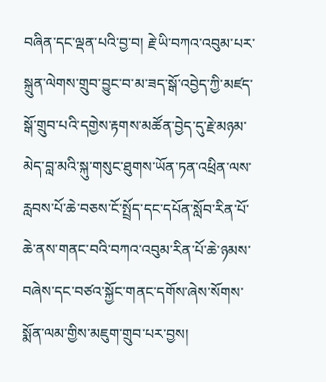བཞིན་དང་ལྡན་པའི་བྱ་བ། རྗེ་ཡི་བཀའ་འབུམ་པར་སྐྲུན་ལེགས་གྲུབ་བྱུང་བ་མ་ཟད་སྒོ་འབྱེད་ཀྱི་མཛད་སྒོ་གྲུབ་པའི་དགྱེས་རྟགས་མཚོན་བྱེད་དུ་རྗེ་མཉམ་མེད་བླ་མའི་སྐུ་གསུང་ཐུགས་ཡོན་ཏན་འཕྲིན་ལས་རླབས་པོ་ཆེ་བཅས་ངོ་སྤྲོད་དང་དཔོན་སློབ་རིན་པོ་ཆེ་ནས་གནང་བའི་བཀའ་འབུམ་རིན་པོ་ཆེ་ཉམས་བཞེས་དང་བཙའ་སྐྱོང་གནང་དགོས་ཞེས་སོགས་སྨོན་ལམ་གྱིས་མཇུག་གྲུབ་པར་བྱས།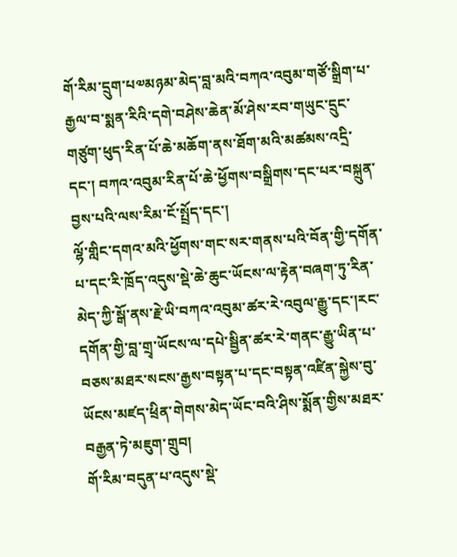གོ་རིམ་དྲུག་པ༧མཉམ་མེད་བླ་མའི་བཀའ་འབུམ་གཙོ་སྒྲིག་པ་རྒྱལ་བ་སྨན་རིའི་དགེ་བཤེས་ཆེན་མོ་ཤེས་རབ་གཡུང་དྲུང་གཙུག་ཕུད་རིན་པོ་ཆེ་མཆོག་ནས་ཐོག་མའི་མཚམས་འདྲི་དང་། བཀའ་འབུམ་རིན་པོ་ཆེ་ཕྱོགས་བསྒྲིགས་དང་པར་བསྐྲུན་བྱས་པའི་ལས་རིམ་ངོ་སྤྲོད་དང་།
ལྷོ་གླིང་དགའ་མའི་ཕྱོགས་གང་སར་གནས་པའི་བོན་གྱི་དགོན་པ་དང་རི་ཁྲོད་འདུས་སྡེ་ཆེ་ཆུང་ཡོངས་ལ་རྟེན་བཞག་ཏུ་རིན་མེད་ཀྱི་སྒོ་ནས་རྗེ་ཡི་བཀའ་འབུམ་ཚར་རེ་འབུལ་རྒྱུ་དང་།རང་དགོན་གྱི་བླ་གྲྭ་ཡོངས་ལ་དཔེ་སྦྱིན་ཚར་རེ་གནང་རྒྱུ་ཡིན་པ་བཅས་མཐར་སངས་རྒྱས་བསྟན་པ་དང་བསྟན་འཛིན་སྐྱེས་བུ་ཡོངས་མཛད་ཕྲིན་གེགས་མེད་ཡོང་བའི་ཤིས་སྨོན་གྱིས་མཐར་བརྒྱན་ཏེ་མཇུག་གྲུབ།
གོ་རིམ་བདུན་པ་འདུས་སྡེ་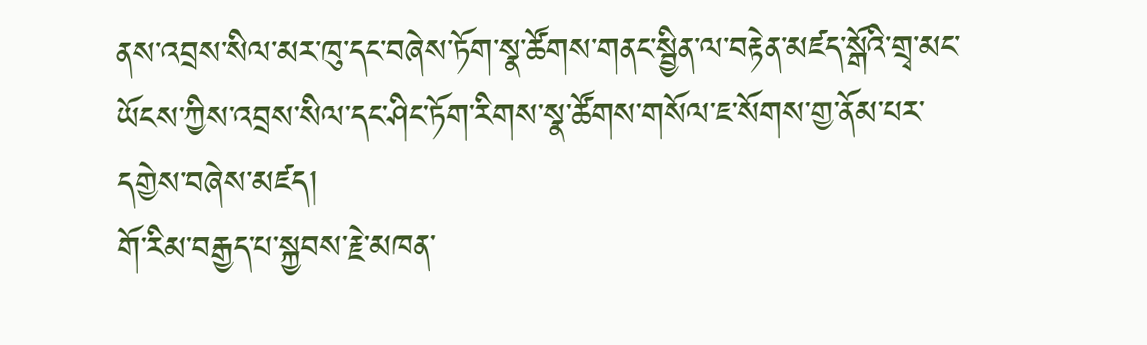ནས་འབྲས་སིལ་མར་ཁུ་དང་བཞེས་ཏོག་སྣ་ཚོགས་གནང་སྦྱིན་ལ་བརྟེན་མཛད་སྒོའི་གྲྭ་མང་ཡོངས་ཀྱིས་འབྲས་སིལ་དང་ཤིང་ཏོག་རིགས་སྣ་ཚོགས་གསོལ་ཇ་སོགས་གྱ་ནོམ་པར་དགྱེས་བཞེས་མཛད།
གོ་རིམ་བརྒྱད་པ་སྐྱབས་རྗེ་མཁན་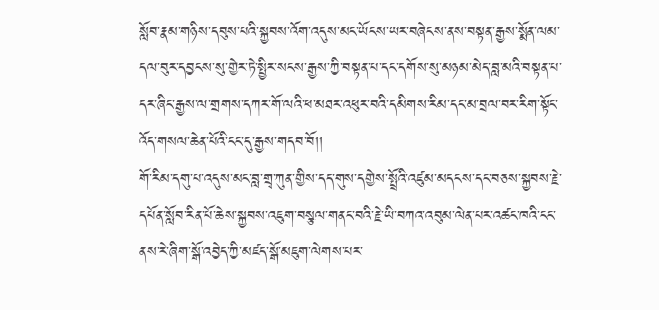སློབ་རྣམ་གཉིས་དབུས་པའི་སྐྱབས་འོག་འདུས་མང་ཡོངས་ཡར་བཞེངས་ནས་བསྟན་རྒྱས་སྨོན་ལམ་དལ་བུར་དབྱངས་སུ་གྱེར་ཏེ་སྤྱིར་སངས་རྒྱས་ཀྱི་བསྟན་པ་དང་དགོས་སུ་མཉམ་མེད་བླ་མའི་བསྟན་པ་དར་ཞིང་རྒྱས་ལ་གྲགས་དཀར་གོ་ལའི་ཕ་མཐར་འཕུར་བའི་དམིགས་རིམ་དང་མ་བྲལ་བར་རིག་སྟོང་འོད་གསལ་ཆེན་པོའི་ངང་དུ་རྒྱས་གདབ་བོ།།
གོ་རིམ་དགུ་པ་འདུས་མང་བླ་གྲྭ་ཀུན་གྱིས་དད་གུས་དགྱེས་སྤྲོའི་འཛུམ་མདངས་དང་བཅས་སྐྱབས་རྗེ་དཔོན་སློབ་རིན་པོ་ཆེས་སྐྱབས་འཇུག་བསྩལ་གནང་བའི་རྗེ་ཡི་བཀའ་འབུམ་ལེན་པར་འཚང་ཁའི་ངང་ནས་རེ་ཞིག་སྒོ་འབྱེད་ཀྱི་མཛད་སྒོ་མཇུག་ལེགས་པར་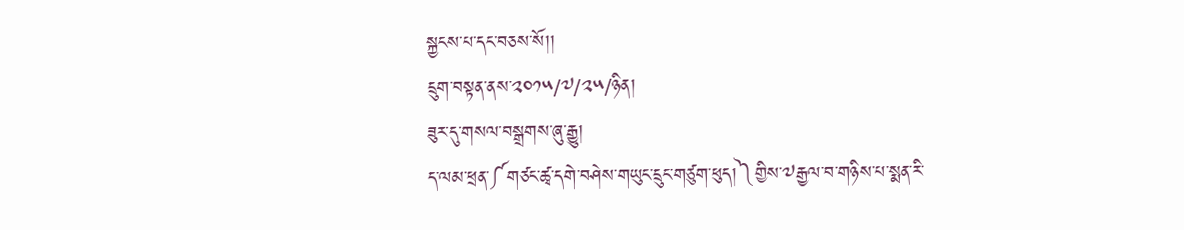སྐྱངས་པ་དང་བཅས་སོ།།
དྲུག་བསྟན་ནས་༢༠༡༥/༧/༢༥/ཉིན།
ཟུར་དུ་གསལ་བསྒྲགས་ཞུ་རྒྱུ།
ད་ལམ་ཕྲན་༼གཙང་ཚྭ་དགེ་བཤེས་གཡུང་དྲུང་གཙུག་ཕུད།༽གྱིས་༧རྒྱལ་བ་གཉིས་པ་སྨན་རི་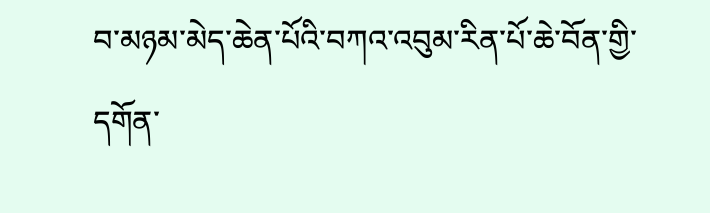བ་མཉམ་མེད་ཆེན་པོའི་བཀའ་འབུམ་རིན་པོ་ཆེ་བོན་གྱི་དགོན་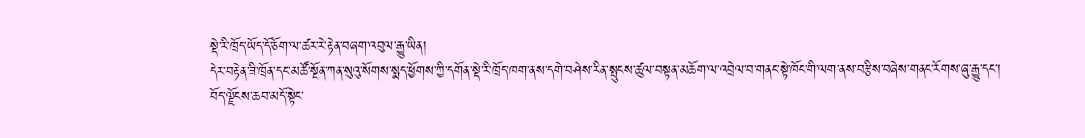སྡེ་རི་ཁྲོད་ཡོད་དོ་ཅོག་ལ་ཚར་རེ་རྟེན་བཞག་འབུལ་རྒྱུ་ཡིན།
དེར་བརྟེན་ཟི་ཁྲོན་དང་མཚོ་སྔོན་ཀན་སུའུ་སོགས་སྨད་ཕྱོགས་ཀྱི་དགོན་སྡེ་རི་ཁྲོད་ཁག་ནས་དགེ་བཤེས་རིན་སྤུངས་ཚུལ་བསྟན་མཆོག་ལ་འབྲེལ་བ་གནང་སྟེ་ཁོང་གི་ལག་ནས་བརྩིས་བཞེས་གནང་རོགས་ཞུ་རྒྱུ་དང་།
བོད་ལྗོངས་ཆབ་མདོ་སྟེང་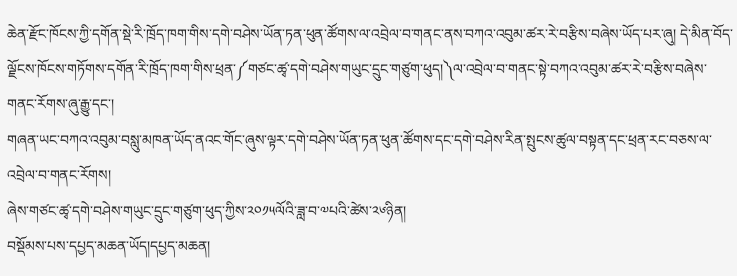ཆེན་རྫོང་ཁོངས་ཀྱི་དགོན་སྡེ་རི་ཁྲོད་ཁག་གིས་དགེ་བཤེས་ཡོན་ཏན་ཕུན་ཚོགས་ལ་འབྲེལ་བ་གནང་ནས་བཀའ་འབུམ་ཚར་རེ་བརྩིས་བཞེས་ཡོད་པར་ཞུ། དེ་མིན་བོད་ལྗོངས་ཁོངས་གཏོགས་དགོན་རི་ཁྲོད་ཁག་གིས་ཕྲན་༼གཙང་ཚྭ་དགེ་བཤེས་གཡུང་དྲུང་གཙུག་ཕུད།༽ལ་འབྲེལ་བ་གནང་སྟེ་བཀའ་འབུམ་ཚར་རེ་བརྩིས་བཞེས་གནང་རོགས་ཞུ་རྒྱུ་དང་།
གཞན་ཡང་བཀའ་འབུམ་བསླུ་མཁན་ཡོད་ནའང་གོང་ཞུས་ལྟར་དགེ་བཤེས་ཡོན་ཏན་ཕུན་ཚོགས་དང་དགེ་བཤེས་རིན་སྤུངས་ཚུལ་བསྟན་དང་ཕྲན་རང་བཅས་ལ་འབྲེལ་བ་གནང་རོགས།
ཞེས་གཙང་ཚྭ་དགེ་བཤེས་གཡུང་དྲུང་གཙུག་ཕུད་ཀྱིས་༢༠༡༥ལོའི་ཟླ་བ་༧པའི་ཚེས་༢༦ཉིན།
བསྡོམས་པས་དཔྱད་མཆན་ཡོད།དཔྱད་མཆན།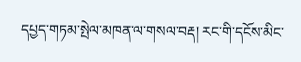དཔྱད་གཏམ་སྤེལ་མཁན་ལ་གསལ་བརྡ། རང་གི་དངོས་མིང་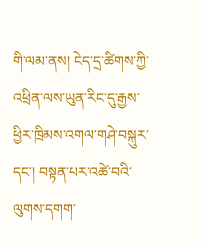གི་ལམ་ནས། ངེད་དྲ་ཚིགས་ཀྱི་འཕྲིན་ལས་ཡུན་རིང་དུ་རྒྱས་ཕྱིར་ཁྲིམས་འགལ་གཤེ་བསྐུར་དང་། བསྟན་པར་འཚེ་བའི་ལུགས་དགག་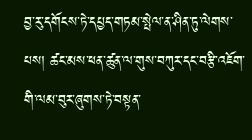བྱ་རུ་དགོངས་ཏེ་དཔྱད་གཏམ་སྤེལ་ན་ཤིན་ཏུ་ལེགས་པས། ཚང་མས་ཕན་ཚུན་ལ་གུས་བཀུར་དང་བརྩི་འཇོག་གི་ལམ་བུར་ཞུགས་ཏེ་བསྟན་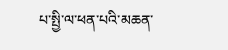པ་སྤྱི་ལ་ཕན་པའི་མཆན་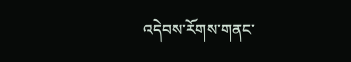འདེབས་རོགས་གནང་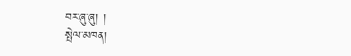བར་ཞུ་ཞུ། །
སྤེལ་མཁན།